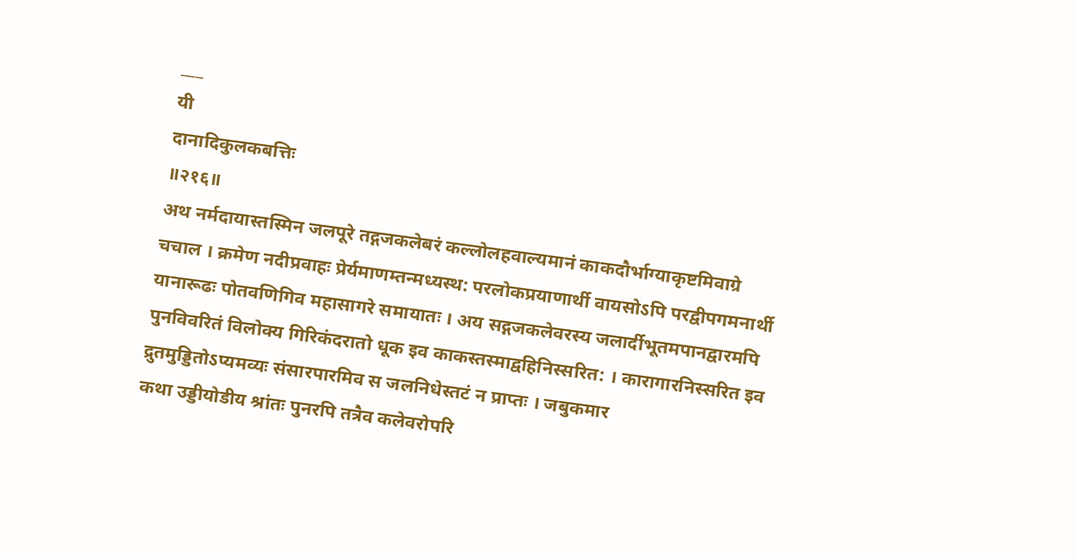___
यी
दानादिकुलकबत्तिः
॥२१६॥
अथ नर्मदायास्तस्मिन जलपूरे तद्गजकलेबरं कल्लोलहवाल्यमानं काकदौर्भाग्याकृष्टमिवाग्रे चचाल । क्रमेण नदीप्रवाहः प्रेर्यमाणम्तन्मध्यस्थ: परलोकप्रयाणार्थी वायसोऽपि परद्वीपगमनार्थी यानारूढः पोतवणिगिव महासागरे समायातः । अय सद्गजकलेवरस्य जलार्दीभूतमपानद्वारमपि पुनविवरितं विलोक्य गिरिकंदरातो धूक इव काकस्तस्माद्वहिनिस्सरित: । कारागारनिस्सरित इव द्रुतमुड्डितोऽप्यमव्यः संसारपारमिव स जलनिधेस्तटं न प्राप्तः । जबुकमार
कथा उड्डीयोडीय श्रांतः पुनरपि तत्रैव कलेवरोपरि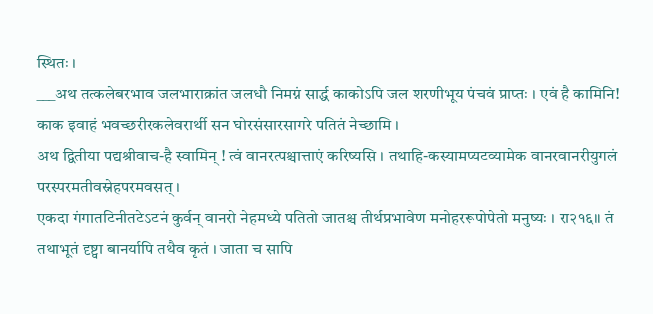स्थितः ।
___अथ तत्कलेबरभाव जलभाराक्रांत जलधौ निमग्नं सार्द्ध काकोऽपि जल शरणीभूय पंचवं प्राप्तः । एवं है कामिनि! काक इवाहं भवच्छरीरकलेवरार्थी सन घोरसंसारसागरे पतितं नेच्छामि ।
अथ द्वितीया पद्यश्रीवाच-है स्वामिन् ! त्वं वानरत्पश्चात्ताएं करिष्यसि । तथाहि-कस्यामप्यटव्यामेक वानरवानरीयुगलं परस्परमतीवस्नेहपरमवसत् ।
एकदा गंगातटिनीतटेऽटनं कुर्वन् वानरो नेहमध्ये पतितो जातश्च तीर्थप्रभावेण मनोहररूपोपेतो मनुष्यः । रा२१६॥ तं तथाभूतं दृष्ट्वा बानर्यापि तथैव कृतं । जाता च सापि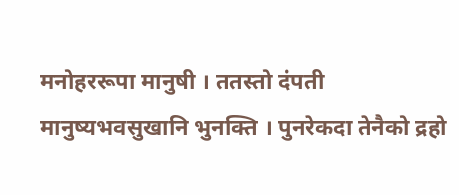मनोहररूपा मानुषी । ततस्तो दंपती मानुष्यभवसुखानि भुनक्ति । पुनरेकदा तेनैको द्रहो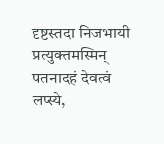दृष्टस्तदा निजभायी प्रत्युक्तमस्मिन् पतनादहं देवत्वं लप्स्ये,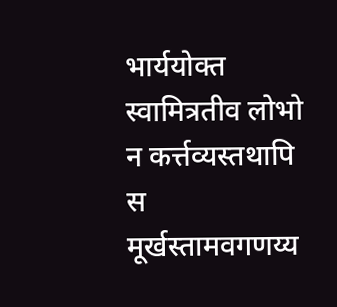भार्ययोक्त स्वामित्रतीव लोभो न कर्त्तव्यस्तथापि स मूर्खस्तामवगणय्य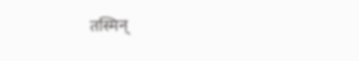तस्मिन्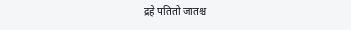द्रहे पतितो जातश्च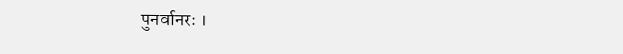पुनर्वानरः ।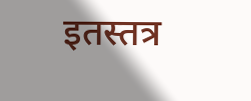इतस्तत्र